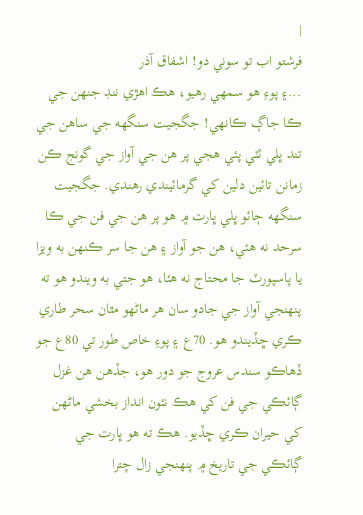|
فرشتو اب تو سوني دو! اشفاق آذر
...۽ پوءِ هو سمهي رهيو، هڪ اهڙي ننڊ جنهن جي ڪا جاڳ ڪانهي! جگجيت سنگهه جي ساهن جي تند ڀلي ٽٽي پئي هجي پر هن جي آواز جي گونج ڪن زمانن تائين دلين کي گرمائيندي رهندي. جگجيت سنگهه ڄائو ڀلي ڀارت ۾ هو پر هن جي فن جي ڪا سرحد نه هئي، هن جو آواز ۽ هن جا سر ڪنهن به ويزا يا پاسپورٽ جا محتاج نه هئا، هو جتي به ويندو هو ته پنهنجي آواز جي جادو سان هر ماڻهو مٿان سحر طاري ڪري ڇڏيندو هو. 70ع ۽ پوءِ خاص طور تي 80ع جو ڏهاڪو سندس عروج جو دور هو، جڏهن هن غزل ڳائڪي جي فن کي هڪ نئون انداز بخشي ماڻهن کي حيران ڪري ڇڏيو. هڪ ته هو ڀارت جي ڳائڪي جي تاريخ ۾ پنهنجي زال چترا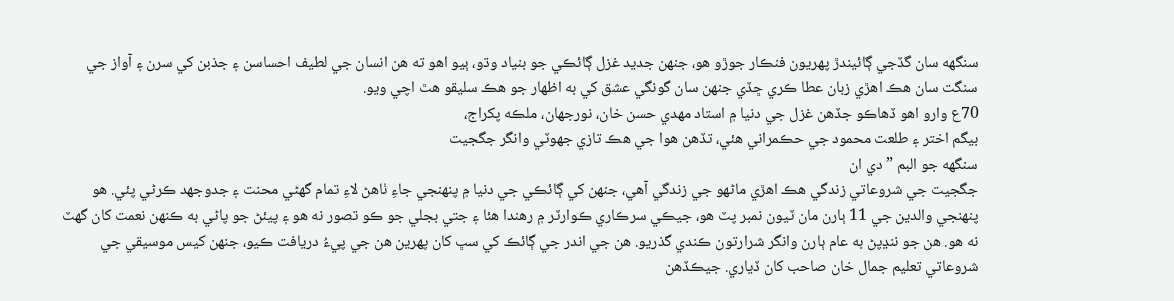سنگهه سان گڏجي ڳائيندڙ پهريون فنڪار جوڙو هو، جنهن جديد غزل ڳائڪي جو بنياد وڌو، ٻيو اهو ته هن انسان جي لطيف احساسن ۽ جذبن کي سرن ۽ آواز جي سنگت سان هڪ اهڙي زبان عطا ڪري ڇڏي جنهن سان گونگي عشق کي به اظهار جو هڪ سليقو هٿ اچي ويو.
70ع وارو اهو ڏهاڪو جڏهن غزل جي دنيا ۾ استاد مهدي حسن خان، نورجهان، ملڪه پکراج،
بيگم اختر ۽ طلعت محمود جي حڪمراني هئي، تڏهن هوا جي هڪ تازي جهوٽي وانگر جگجيت
سنگهه جو البم ”دي ان
جگجيت جي شروعاتي زندگي هڪ اهڙي ماڻهو جي زندگي آهي، جنهن کي ڳائڪي جي دنيا ۾ پنهنجي جاءِ ٺاهڻ لاءِ تمام گهڻي محنت ۽ جدوجهد ڪرڻي پئي. هو پنهنجي والدين جي 11 ٻارن مان ٽيون نمبر پٽ هو، جيڪي سرڪاري ڪوارٽر ۾ رهندا هئا ۽ جتي بجلي جو ڪو تصور نه هو ۽ پيئڻ جو پاڻي به ڪنهن نعمت کان گهٽ نه هو. هن جو ننڍپڻ به عام ٻارن وانگر شرارتون ڪندي گذريو. هن جي اندر جي ڳائڪ کي سڀ کان پهرين هن جي پيءُ دريافت ڪيو، جنهن کيس موسيقي جي شروعاتي تعليم جمال خان صاحب کان ڏياري. جيڪڏهن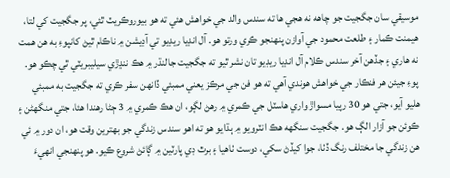موسيقي سان جگجيت جو چاهه نه هجي ها ته سندس والد جي خواهش هئي ته هو بيوروڪريٽ ٿئي، پر جگجيت کي لتا، هيمنت ڪمار ۽ طلعت محمود جي آوازن پنهنجو ڪري ورتو هو. آل انڊيا ريڊيو تي آڊيشن ۾ ناڪام ٿيڻ کانپوءِ به هن همت نه هاري ۽ جڏهن آخر سندس ڪلام آل انڊيا ريڊيو تان نشر ٿيو ته جگجيت جالنڌر ۾ هڪ ننڍڙي سيليبريٽي ٿي چڪو هو. پوءِ جيئن هر فنڪار جي خواهش هوندي آهي ته هو فن جي مرڪز يعني ممبئي ڏانهن سفر ڪري ته جگجيت به ممبئي هليو آيو، جتي هو 30 رپيا مسواڙ واري هاسٽل جي ڪمري ۾ رهڻ لڳو، ان هڪ ڪمري ۾ 3 ڄڻا رهندا هئا، جتي منگهڻن ۽ ڪوئن جو آزار الڳ هو. جگجيت سنگهه هڪ انٽرويو ۾ ٻڌايو هو ته اهو سندس زندگي جو بهترين وقت هو، ان دور ۾ ئي هن زندگي جا مختلف رنگ ڏٺا، جوا کيڏڻ سکي، دوست ٺاهيا ۽ برٿ ڊي پارٽين ۾ ڳائڻ شروع ڪيو. هو پنهنجي انهيءَ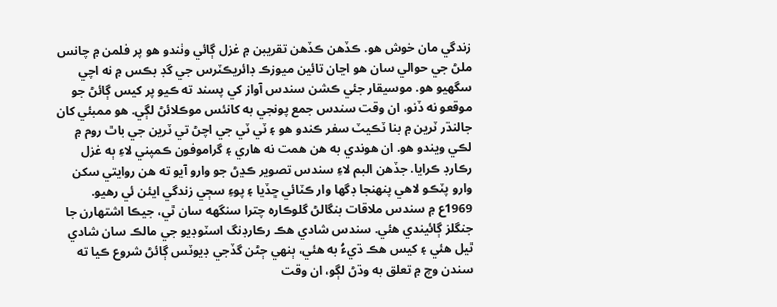زندگي مان خوش هو. ڪڏهن ڪڏهن تقريبن ۾ غزل ڳائي وٺندو هو پر فلمن ۾ چانس ملڻ جي حوالي سان هو اڃان تائين ميوزڪ ڊائريڪٽرس جي گڊ بڪس ۾ نه اچي سگهيو هو. موسيقار جئي ڪشن سندس آواز کي پسند ته ڪيو پر کيس ڳائڻ جو موقعو نه ڏنو، ان وقت سندس جمع پونجي به کانئس موڪلائڻ لڳي. هو ممبئي کان جالنڌر ٽرين ۾ بنا ٽڪيٽ سفر ڪندو هو ۽ ٽي ٽي جي اچڻ تي ٽرين جي باٿ روم ۾ لڪي ويندو هو. ان هوندي به هن همت نه هاري ۽ گراموفون ڪمپني لاءِ ٻه غزل رڪارڊ ڪرايا. جڏهن البم لاءِ سندس تصوير ڪڍڻ جو وارو آيو ته هن روايتي سکن وارو پٽڪو لاهي پنهنجا ڊگها وار ڪٽائي ڇڏيا ۽ پوءِ سڄي زندگي ايئن ئي رهيو. 1969ع ۾ سندس ملاقات بنگالڻ گلوڪاره چترا سنگهه سان ٿي، جيڪا اشتهارن جا جنگلز ڳائيندي هئي. سندس شادي هڪ رڪارڊنگ اسٽوڊيو جي مالڪ سان شادي ٿيل هئي ۽ کيس هڪ ڌيءُ به هئي، ٻنهي ڄڻن گڏجي ڊيوٽس ڳائڻ شروع ڪيا ته سندن وچ ۾ تعلق به وڌڻ لڳو، ان وقت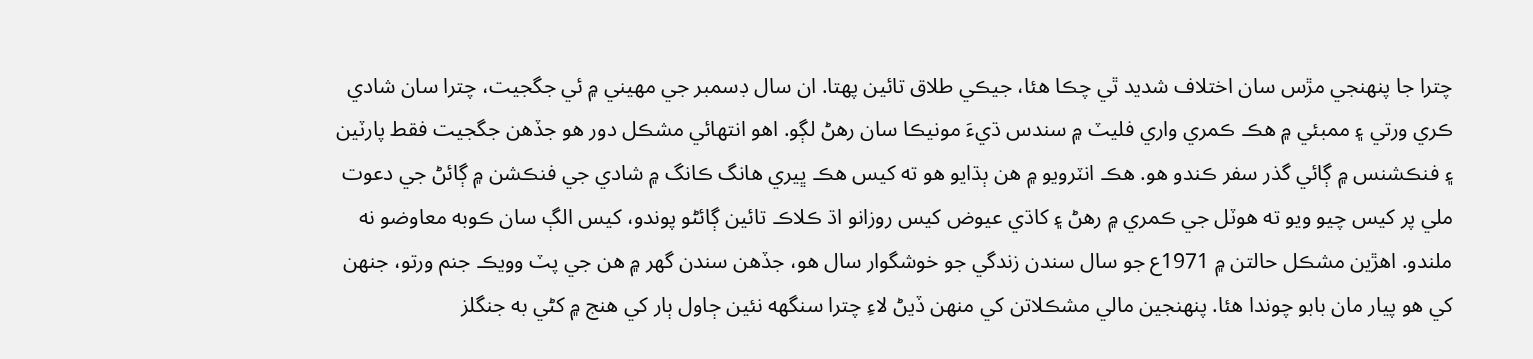چترا جا پنهنجي مڙس سان اختلاف شديد ٿي چڪا هئا، جيڪي طلاق تائين پهتا. ان سال ڊسمبر جي مهيني ۾ ئي جگجيت، چترا سان شادي ڪري ورتي ۽ ممبئي ۾ هڪ ڪمري واري فليٽ ۾ سندس ڌيءَ مونيڪا سان رهڻ لڳو. اهو انتهائي مشڪل دور هو جڏهن جگجيت فقط پارٽين ۽ فنڪشنس ۾ ڳائي گذر سفر ڪندو هو. هڪ انٽرويو ۾ هن ٻڌايو هو ته کيس هڪ ڀيري هانگ ڪانگ ۾ شادي جي فنڪشن ۾ ڳائڻ جي دعوت ملي پر کيس چيو ويو ته هوٽل جي ڪمري ۾ رهڻ ۽ کاڌي عيوض کيس روزانو اڌ ڪلاڪ تائين ڳائڻو پوندو، کيس الڳ سان ڪوبه معاوضو نه ملندو. اهڙين مشڪل حالتن ۾ 1971ع جو سال سندن زندگي جو خوشگوار سال هو، جڏهن سندن گهر ۾ هن جي پٽ وويڪ جنم ورتو، جنهن کي هو پيار مان بابو چوندا هئا. پنهنجين مالي مشڪلاتن کي منهن ڏيڻ لاءِ چترا سنگهه نئين ڄاول ٻار کي هنج ۾ کڻي به جنگلز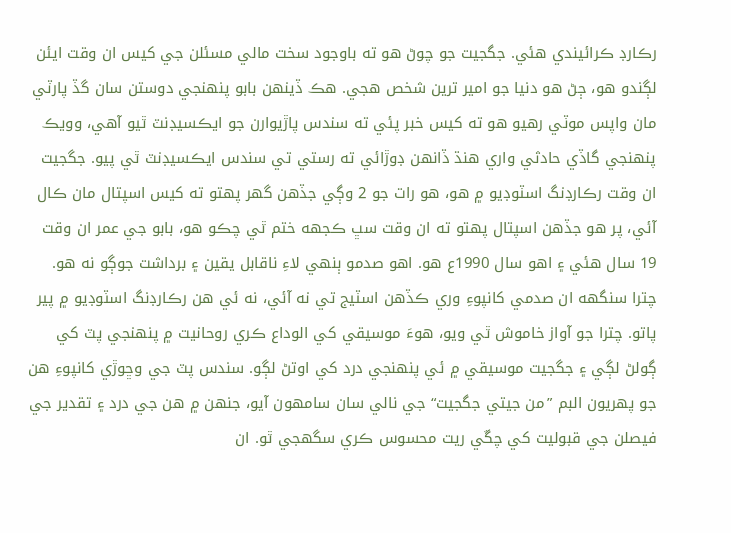رڪارڊ ڪرائيندي هئي. جگجيت جو چوڻ هو ته باوجود سخت مالي مسئلن جي کيس ان وقت ايئن لڳندو هو، ڄڻ هو دنيا جو امير ترين شخص هجي. هڪ ڏينهن بابو پنهنجي دوستن سان گڏ پارٽي مان واپس موٽي رهيو هو ته کيس خبر پئي ته سندس پاڙيوارن جو ايڪسيڊنٽ ٿيو آهي، وويڪ پنهنجي گاڏي حادثي واري هنڌ ڏانهن ڊوڙائي ته رستي تي سندس ايڪسيڊنٽ ٿي پيو. جگجيت ان وقت رڪارڊنگ اسٽوڊيو ۾ هو، هو رات جو 2 وڳي جڏهن گهر پهتو ته کيس اسپتال مان ڪال آئي، پر هو جڏهن اسپتال پهتو ته ان وقت سڀ ڪجهه ختم ٿي چڪو هو، بابو جي عمر ان وقت 19 سال هئي ۽ اهو سال 1990ع هو. اهو صدمو ٻنهي لاءِ ناقابل يقين ۽ برداشت جوڳو نه هو. چترا سنگهه ان صدمي کانپوءِ وري ڪڏهن اسٽيج تي نه آئي، نه ئي هن رڪارڊنگ اسٽوڊيو ۾ پير پاتو. چترا جو آواز خاموش ٿي ويو، هوءَ موسيقي کي الوداع ڪري روحانيت ۾ پنهنجي پٽ کي ڳولڻ لڳي ۽ جگجيت موسيقي ۾ ئي پنهنجي درد کي اوتڻ لڳو. سندس پٽ جي وڇوڙي کانپوءِ هن جو پهريون البم ”من جيتي جگجيت“ جي نالي سان سامهون آيو، جنهن ۾ هن جي درد ۽ تقدير جي فيصلن جي قبوليت کي چڱي ريت محسوس ڪري سگهجي ٿو. ان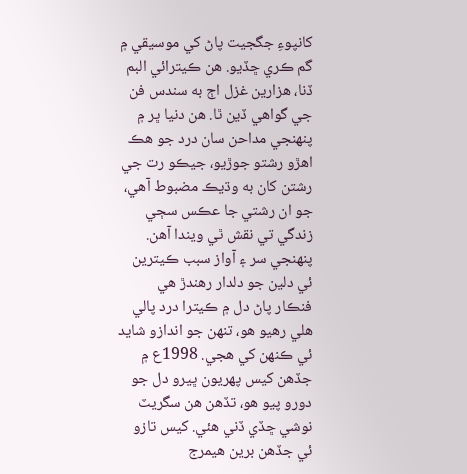کانپوءِ جگجيت پاڻ کي موسيقي ۾ گم ڪري ڇڏيو. هن ڪيترائي البم ڏنا، هزارين غزل اڄ به سندس فن جي گواهي ڏين ٿا. هن دنيا ڀر ۾ پنهنجي مداحن سان درد جو هڪ اهڙو رشتو جوڙيو، جيڪو رت جي رشتن کان به وڌيڪ مضبوط آهي، جو ان رشتي جا عڪس سڄي زندگي تي نقش ٿي ويندا آهن. پنهنجي سر ۽ آواز سبب ڪيترين ئي دلين جو دلدار رهندڙ هي فنڪار پاڻ دل ۾ ڪيترا درد پالي هلي رهيو هو، تنهن جو اندازو شايد ئي ڪنهن کي هجي. 1998ع ۾ جڏهن کيس پهريون ڀيرو دل جو دورو پيو هو، تڏهن هن سگريٽ نوشي ڇڏي ڏني هئي. کيس تازو ئي جڏهن برين هيمرج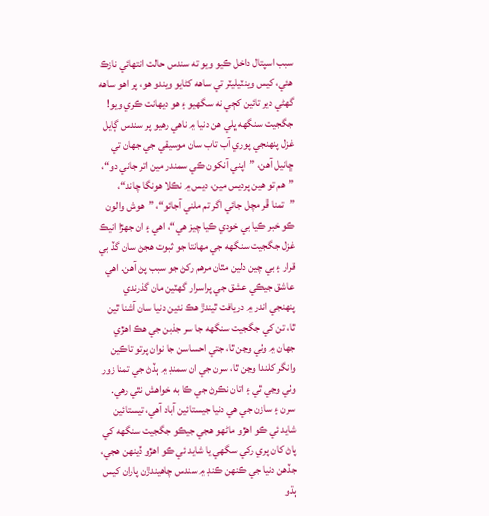سبب اسپتال داخل ڪيو ويو ته سندس حالت انتهائي نازڪ هئي، کيس وينٽيليٽر تي ساهه کڻايو ويندو هو، پر اهو ساهه گهڻي دير تائين کڄي نه سگهيو ۽ هو ديهانت ڪري ويو! جگجيت سنگهه ڀلي هن دنيا ۾ ناهي رهيو پر سندس ڳايل غزل پنهنجي پوري آب تاب سان موسيقي جي جهان تي ڇانيل آهن، ”اپني آنکون ڪي سمندر مين اتر جاني دو“، ”هم تو هين پرديس مين، ديس ۾ نڪلا هونگا چاند“، ”تمنا ڦر مچل جائي اگر تم ملني آجائو“، ”هوش والون ڪو خبر ڪيا بي خودي ڪيا چيز هي“، اهي ۽ ان جهڙا انيڪ غزل جگجيت سنگهه جي مهانتا جو ثبوت هجڻ سان گڏ بي قرار ۽ بي چين دلين مٿان مرهم رکڻ جو سبب پڻ آهن. اهي عاشق جيڪي عشق جي پراسرار گهٽين مان گذرندي پنهنجي اندر ۾ دريافت ٿيندڙ هڪ نئين دنيا سان آشنا ٿين ٿا، تن کي جگجيت سنگهه جا سر جذبن جي هڪ اهڙي جهان ۾ وٺي وڃن ٿا، جتي احساسن جا نوان پرتو تاڪين وانگر کلندا وڃن ٿا، سرن جي ان سمنڊ ۾ ٻڏڻ جي تمنا زور وٺي وڃي ٿي ۽ اتان نڪرڻ جي ڪا به خواهش نٿي رهي. سرن ۽ سازن جي هي دنيا جيستائين آباد آهي، تيستائين شايد ئي ڪو اهڙو ماڻهو هجي جيڪو جگجيت سنگهه کي پاڻ کان پري رکي سگهي يا شايد ئي ڪو اهڙو ڏينهن هجي، جڏهن دنيا جي ڪنهن ڪنڊ ۾ سندس چاهيندڙن پاران کيس ٻڌو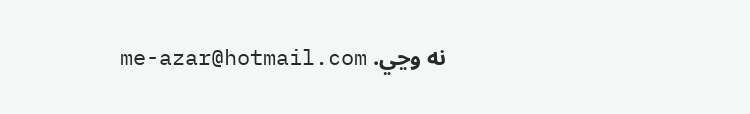نه وڃي. me-azar@hotmail.com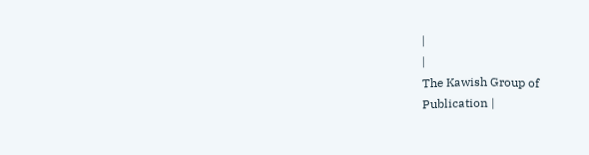|
|
The Kawish Group of
Publication |